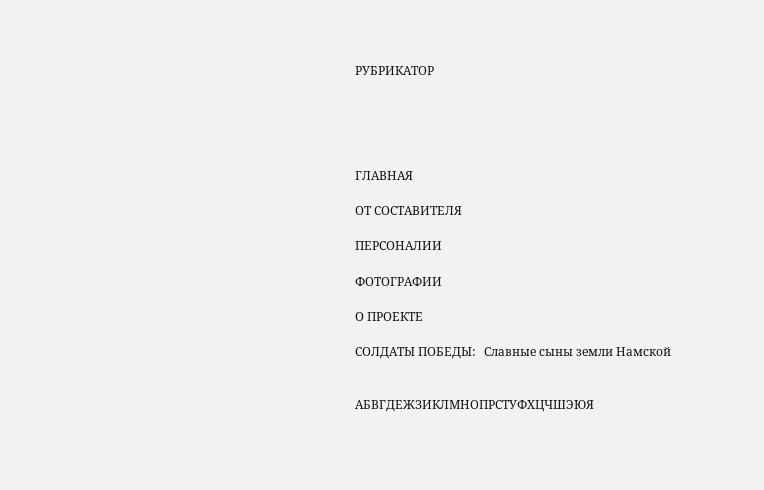РУБРИКАТОР





ГЛАВНАЯ

ОТ СОСТАВИТЕЛЯ

ПЕРСОНАЛИИ

ФОТОГРАФИИ

О ПРОЕКТЕ

СОЛДАТЫ ПОБЕДЫ:   Славные сыны земли Намской


АБВГДЕЖЗИКЛМНОПРСТУФХЦЧШЭЮЯ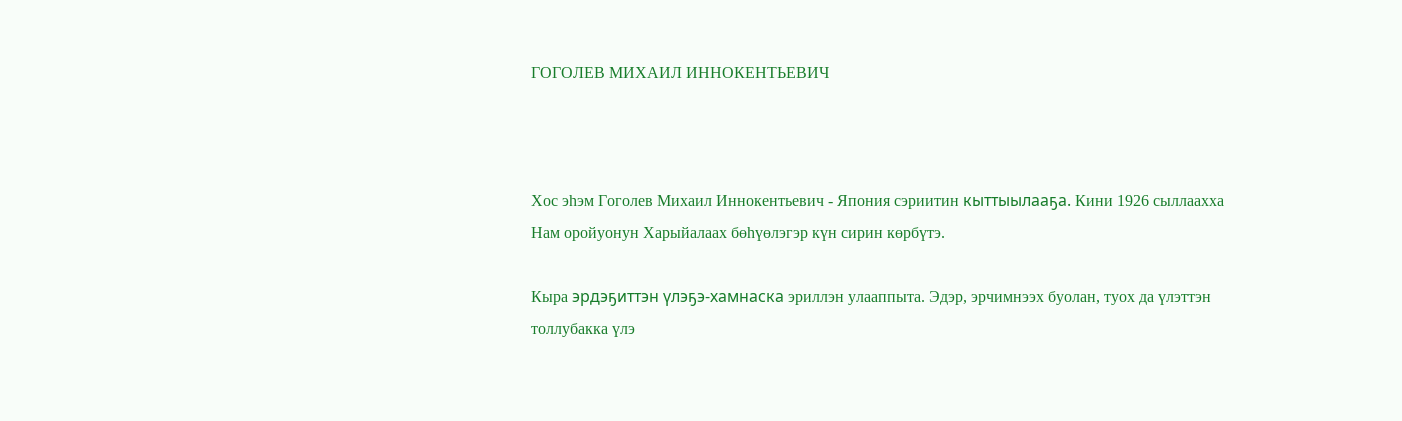ГОГОЛЕВ МИХАИЛ ИННОКЕНТЬЕВИЧ



Хос эһэм Гоголев Михаил Иннокентьевич - Япония сэриитин кыттыылааҕа. Кини 1926 сыллаахха Нам оройуонун Харыйалаах бөһүөлэгэр күн сирин көрбүтэ.

Кыра эрдэҕиттэн үлэҕэ-хамнаска эриллэн улааппыта. Эдэр, эрчимнээх буолан, туох да үлэттэн толлубакка үлэ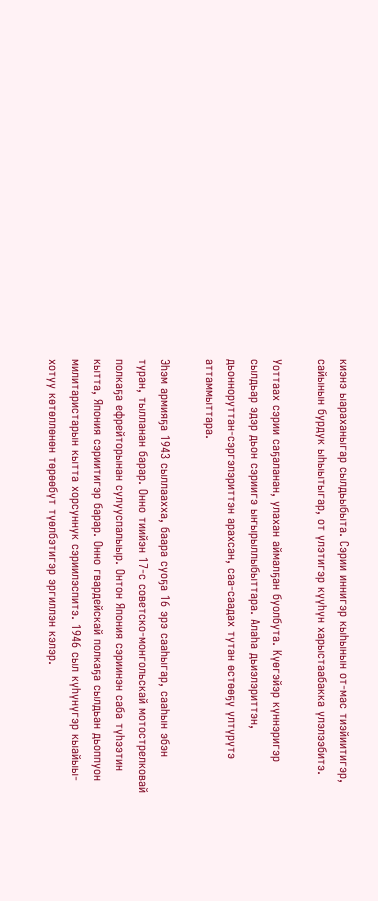киэнэ ыараханыгар сылдьыбыта. Сэрии иннигэр кыһынын от-мас тиэйиитигэр, сайынын бурдук ыһыытыгар, от үлэтигэр күүһүн харыстаабакка үлэлээбитэ.

Уоттаах сэрии саҕаланан, улахан аймалҕан буолбута. Күөгэйэр күннэригэр сылдьар эдэр дьон сэриигэ ыҥырыллыбыттара. Алаһа дьиэлэриттэн, дьонноруттан-сэргэлэриттэн арахсан, саа-саадах тутан өстөөҕү үлтүрүтэ аттаммыттара.

Эһэм армияҕа 1943 сыллаахха, баара суоҕа 16 эрэ сааһыгар, сааһын эбэн туран, тылланан барар. Онно тиийэн 17-с советско-монгольскай мотострелковай полкаҕа ефрейторынан сулууспалыыр. Онтон Япония сэриинэн саба түһээтин кытта, Япония сэриитигэр барар. Онно гвардейскай полкаҕа сылдьан дьоппуон милитаристарын кытта хорсуннук сэриилэспитэ. 1946 сыл күһүнүгэр кыайыы-хотуу көтөллөнөн төрөөбүт түөлбэтигэр эргиллэн кэлэр.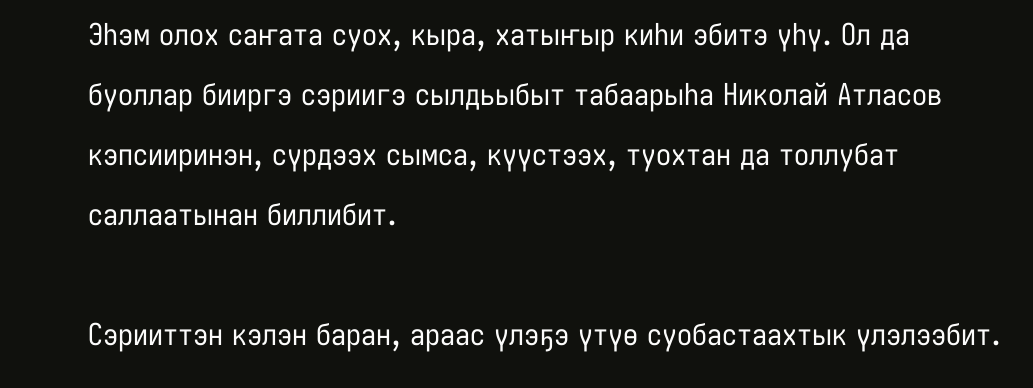Эһэм олох саҥата суох, кыра, хатыҥыр киһи эбитэ үһү. Ол да буоллар бииргэ сэриигэ сылдьыбыт табаарыһа Николай Атласов кэпсииринэн, сүрдээх сымса, күүстээх, туохтан да толлубат саллаатынан биллибит.

Сэрииттэн кэлэн баран, араас үлэҕэ үтүө суобастаахтык үлэлээбит.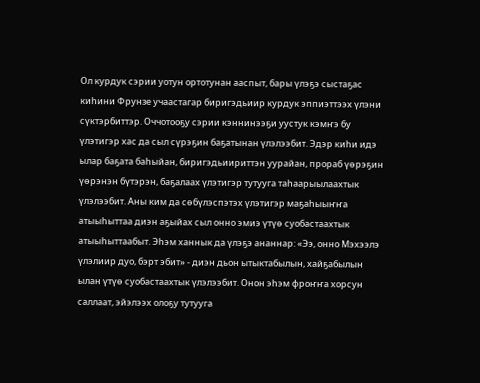Ол курдук сэрии уотун ортотунан ааспыт, бары үлэҕэ сыстаҕас киһини Фрунзе учаастагар биригэдьиир курдук эппиэттээх үлэни сүктэрбиттэр. Оччотооҕу сэрии кэннинээҕи уустук кэмҥэ бу үлэтигэр хас да сыл сүрэҕин баҕатынан үлэлээбит. Эдэр киһи идэ ылар баҕата баһыйан, биригэдьиириттэн уурайан, прораб үөрэҕин үөрэнэн бүтэрэн, баҕалаах үлэтигэр тутууга таһаарыылаахтык үлэлээбит. Аны ким да сөбүлэспэтэх үлэтигэр маҕаһыыҥҥа атыыһыттаа диэн аҕыйах сыл онно эмиэ үтүө суобастаахтык атыыһыттаабыт. Эһэм ханнык да үлэҕэ ананнар: «Ээ, онно Мэхээлэ үлэлиир дуо, бэрт эбит» - диэн дьон ытыктабылын, хайҕабылын ылан үтүө суобастаахтык үлэлээбит. Онон эһэм фроҥҥа хорсун саллаат, эйэлээх олоҕу тутууга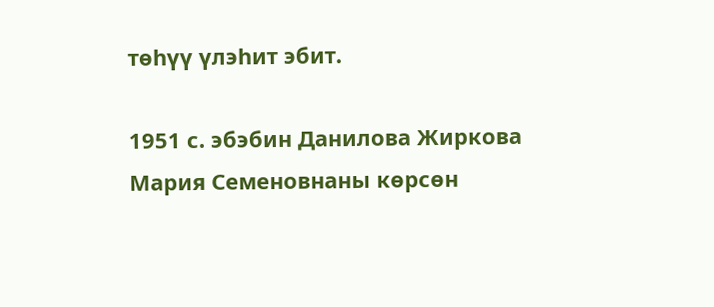төһүү үлэһит эбит.

1951 с. эбэбин Данилова Жиркова Мария Семеновнаны көрсөн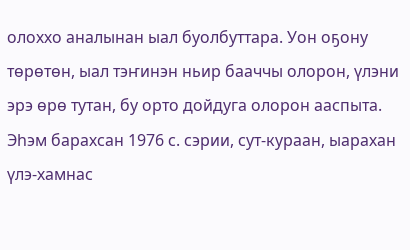олоххо аналынан ыал буолбуттара. Уон оҕону төрөтөн, ыал тэҥинэн ньир бааччы олорон, үлэни эрэ өрө тутан, бу орто дойдуга олорон ааспыта. Эһэм барахсан 1976 с. сэрии, сут-кураан, ыарахан үлэ-хамнас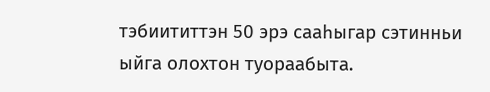тэбиититтэн 50 эрэ сааһыгар сэтинньи ыйга олохтон туораабыта.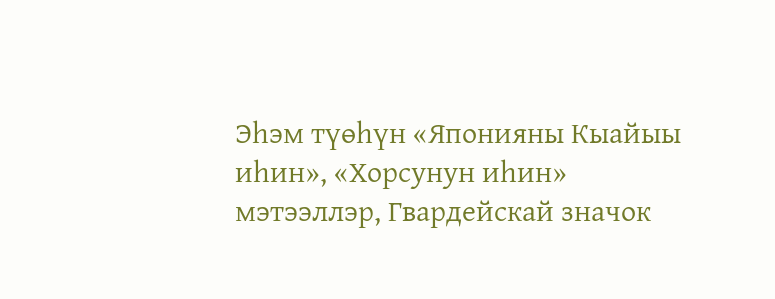Эһэм түөһүн «Японияны Кыайыы иһин», «Хорсунун иһин» мэтээллэр, Гвардейскай значок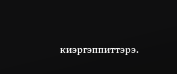киэргэппиттэрэ.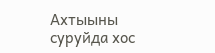Ахтыыны суруйда хос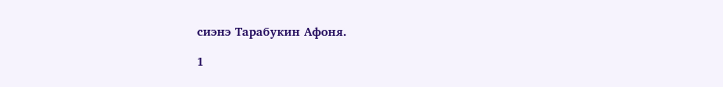сиэнэ Тарабукин Афоня.

1